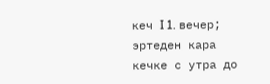кеч I 1. вечер; эртеден кара кечке с утра до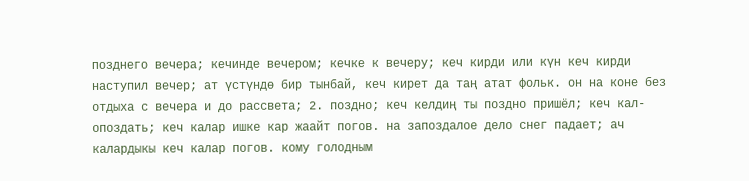позднего вечера; кечинде вечером; кечке к вечеру; кеч кирди или күн кеч кирди наступил вечер; ат үстүндө бир тынбай, кеч кирет да таң атат фольк. он на коне без отдыха с вечера и до рассвета; 2. поздно; кеч келдиң ты поздно пришёл; кеч кал- опоздать; кеч калар ишке кар жаайт погов. на запоздалое дело снег падает; ач калардыкы кеч калар погов. кому голодным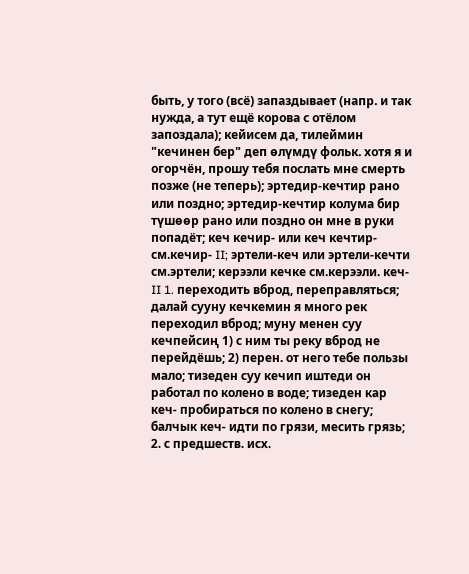быть, у того (всё) запаздывает (напр. и так нужда, а тут ещё корова с отёлом запоздала); кейисем да, тилеймин "кечинен бер" деп өлүмдү фольк. хотя я и огорчён, прошу тебя послать мне смерть позже (не теперь); эртедир-кечтир рано или поздно; эртедир-кечтир колума бир түшөөр рано или поздно он мне в руки попадёт; кеч кечир- или кеч кечтир- см.кечир- II; эртели-кеч или эртели-кечти см.эртели; керээли кечке см.керээли. кеч- II 1. переходить вброд, переправляться; далай сууну кечкемин я много рек переходил вброд; муну менен суу кечпейсиң 1) с ним ты реку вброд не перейдёшь; 2) перен. от него тебе пользы мало; тизеден суу кечип иштеди он работал по колено в воде; тизеден кар кеч- пробираться по колено в снегу; балчык кеч- идти по грязи, месить грязь; 2. с предшеств. исх.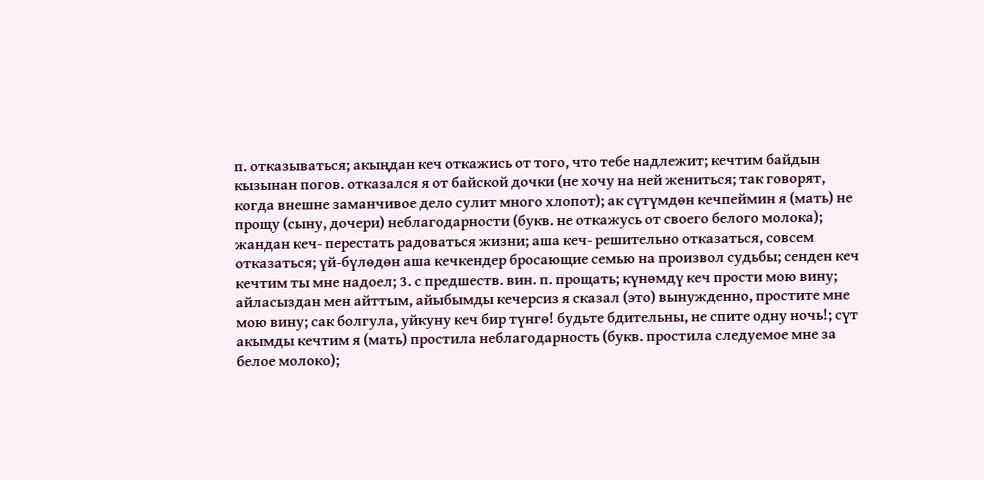п. отказываться; акыңдан кеч откажись от того, что тебе надлежит; кечтим байдын кызынан погов. отказался я от байской дочки (не хочу на ней жениться; так говорят, когда внешне заманчивое дело сулит много хлопот); ак сүтүмдөн кечпеймин я (мать) не прощу (сыну, дочери) неблагодарности (букв. не откажусь от своего белого молока); жандан кеч- перестать радоваться жизни; аша кеч- решительно отказаться, совсем отказаться; үй-бүлөдөн аша кечкендер бросающие семью на произвол судьбы; сенден кеч кечтим ты мне надоел; 3. с предшеств. вин. п. прощать; күнөмдү кеч прости мою вину; айласыздан мен айттым, айыбымды кечерсиз я сказал (это) вынужденно, простите мне мою вину; сак болгула, уйкуну кеч бир түнгө! будьте бдительны, не спите одну ночь!; сүт акымды кечтим я (мать) простила неблагодарность (букв. простила следуемое мне за белое молоко);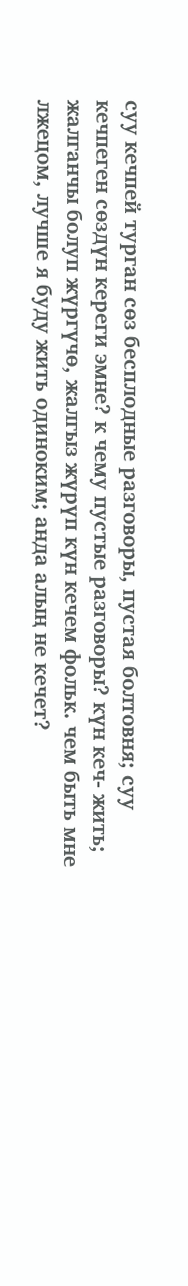суу кечпей турган сөз бесплодные разговоры, пустая болтовня; суу кечпеген сөздүн кереги эмне? к чему пустые разговоры? күн кеч- жить; жалганчы болуп жүргүчө, жалгыз жүрүп күн кечем фольк. чем быть мне лжецом, лучше я буду жить одиноким; анда алың не кечет?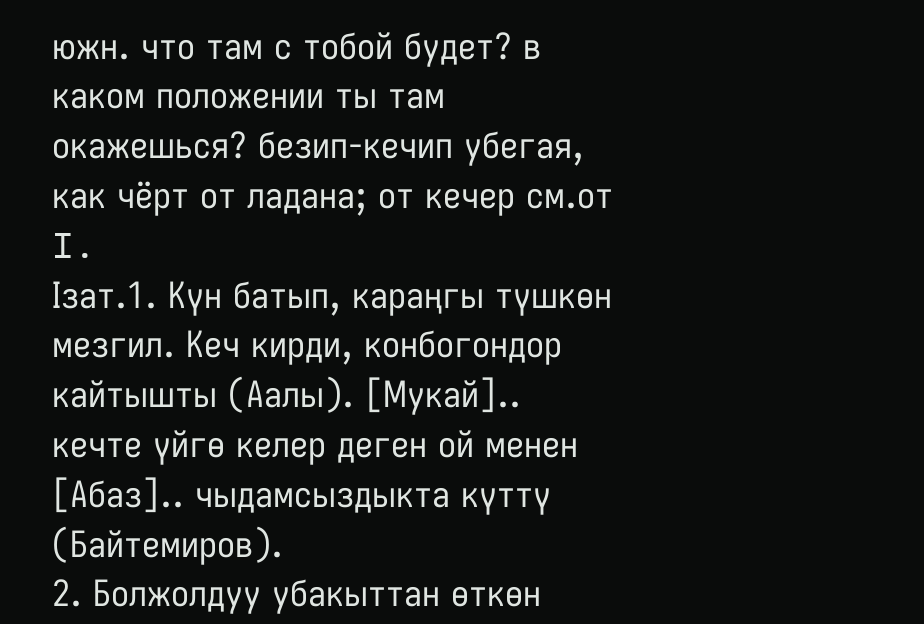южн. что там с тобой будет? в каком положении ты там окажешься? безип-кечип убегая, как чёрт от ладана; от кечер см.от I.
Iзат.1. Күн батып, караңгы түшкөн мезгил. Кеч кирди, конбогондор кайтышты (Аалы). [Мукай].. кечте үйгө келер деген ой менен [Абаз].. чыдамсыздыкта күттү (Байтемиров).
2. Болжолдуу убакыттан өткөн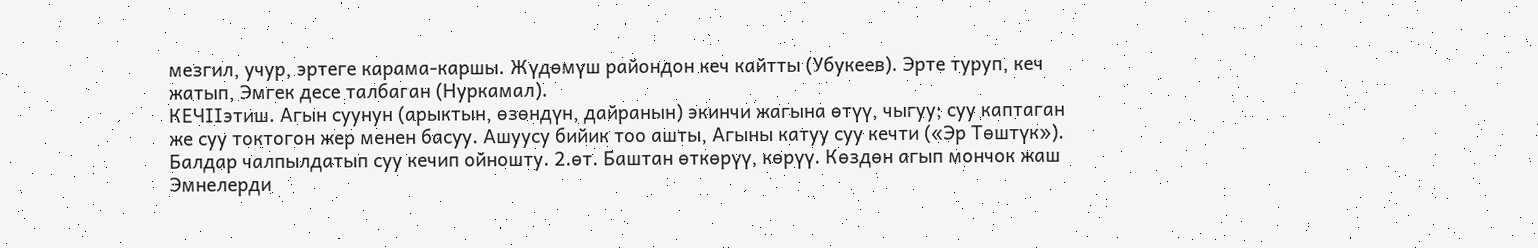мезгил, учур, эртеге карама-каршы. Жүдөмүш райондон кеч кайтты (Убукеев). Эрте туруп, кеч жатып, Эмгек десе талбаган (Нуркамал).
КЕЧIIэтиш. Агын суунун (арыктын, өзөндүн, дайранын) экинчи жагына өтүү, чыгуу; суу каптаган же суу токтогон жер менен басуу. Ашуусу бийик тоо ашты, Агыны катуу суу кечти («Эр Төштүк»). Балдар чалпылдатып суу кечип ойношту. 2.өт. Баштан өткөрүү, көрүү. Көздөн агып мончок жаш Эмнелерди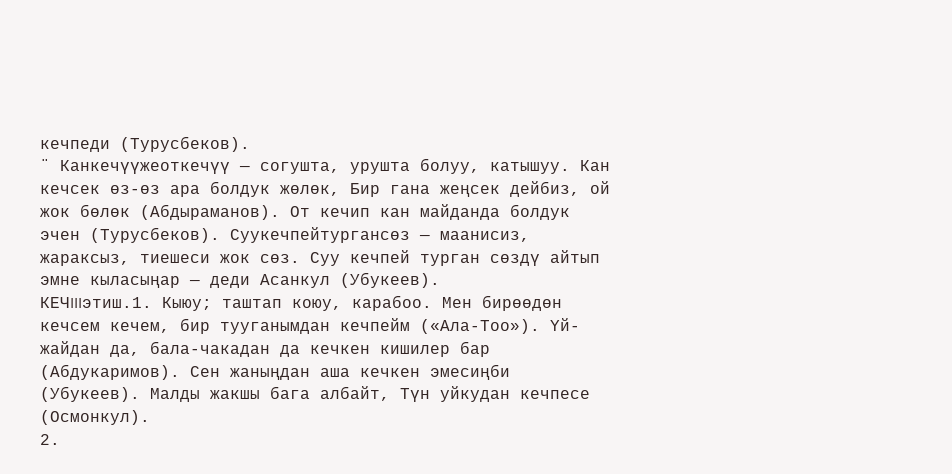кечпеди (Турусбеков).
¨ Канкечүүжеоткечүү — согушта, урушта болуу, катышуу. Кан кечсек өз-өз ара болдук жөлөк, Бир гана жеңсек дейбиз, ой жок бөлөк (Абдыраманов). От кечип кан майданда болдук эчен (Турусбеков). Суукечпейтургансөз — маанисиз, жараксыз, тиешеси жок сөз. Суу кечпей турган сөздү айтып эмне кыласыңар — деди Асанкул (Убукеев).
КЕЧIIIэтиш.1. Кыюу; таштап коюу, карабоо. Мен бирөөдөн кечсем кечем, бир тууганымдан кечпейм («Ала-Тоо»). Үй-жайдан да, бала-чакадан да кечкен кишилер бар (Абдукаримов). Сен жаныңдан аша кечкен эмесиңби (Убукеев). Малды жакшы бага албайт, Түн уйкудан кечпесе (Осмонкул).
2.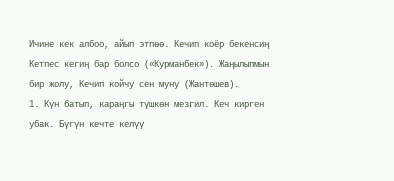Ичине кек албоо, айып этпөө. Кечип коёр бекенсиң Кетпес кегиң бар болсо («Курманбек»). Жаңылыпмын бир жолу, Кечип койчу сен муну (Жантөшев).
1. Күн батып, караңгы түшкөн мезгил. Кеч кирген убак. Бүгүн кечте келүү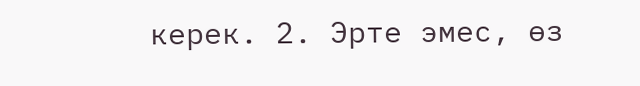керек. 2. Эрте эмес, өз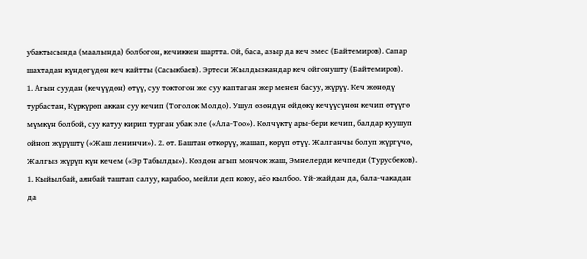убактысында (маалында) болбогон, кечиккен шартта. Ой, баса, азыр да кеч эмес (Байтемиров). Сапар шахтадан күндөгүдөн кеч кайтты (Сасыкбаев). Эртеси Жылдызкандар кеч ойгонушту (Байтемиров).
1. Агын суудан (кечүүдөн) өтүү, суу токтогон же суу каптаган жер менен басуу, жүрүү. Кеч жөнөдү турбастан, Күркүрөп аккан суу кечип (Тоголок Молдо). Ушул өзөндүн өйдөкү кечүүсүнөн кечип өтүүгө мүмкүн болбой, суу катуу кирип турган убак эле («Ала-Тоо»). Көлчүктү ары-бери кечип, балдар куушуп ойноп жүрүштү («Жаш ленинчи»). 2. өт. Баштан өткөрүү, жашап, көрүп өтүү. Жалганчы болуп жүргүчө, Жалгыз жүрүп күн кечем («Эр Табылды»). Көздөн агып мончок жаш, Эмнелерди кечпеди (Турусбеков).
1. Кыйылбай, аянбай таштап салуу, карабоо, мейли деп коюу, аёо кылбоо. Үй-жайдан да, бала-чакадан да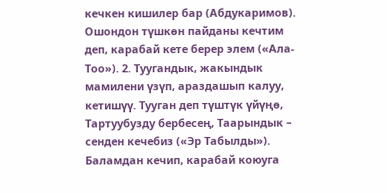кечкен кишилер бар (Абдукаримов). Ошондон түшкөн пайданы кечтим деп, карабай кете берер элем («Ала-Тоо»). 2. Туугандык, жакындык мамилени үзүп, араздашып калуу, кетишүү. Тууган деп түштүк үйүңө, Тартуубузду бербесең, Таарындык – сенден кечебиз («Эр Табылды»). Баламдан кечип, карабай коюуга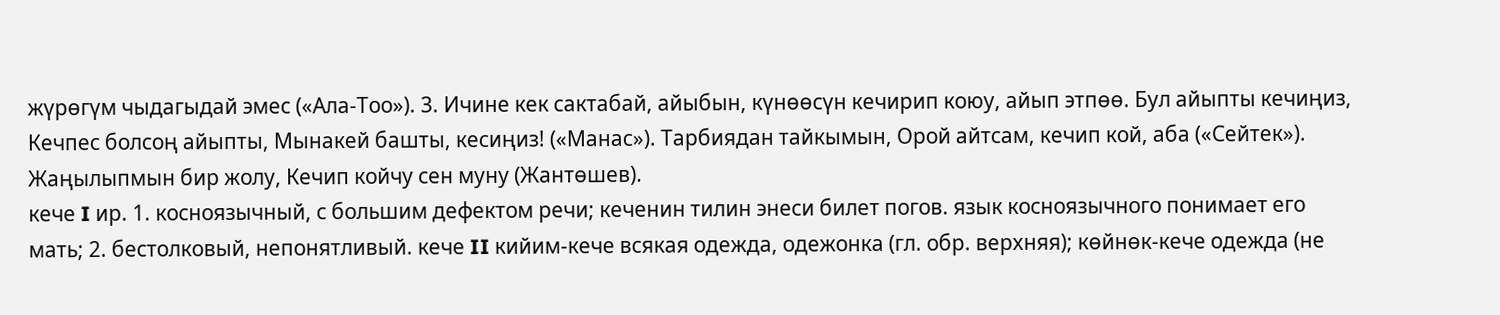жүрөгүм чыдагыдай эмес («Ала-Тоо»). 3. Ичине кек сактабай, айыбын, күнөөсүн кечирип коюу, айып этпөө. Бул айыпты кечиңиз, Кечпес болсоң айыпты, Мынакей башты, кесиңиз! («Манас»). Тарбиядан тайкымын, Орой айтсам, кечип кой, аба («Сейтек»). Жаңылыпмын бир жолу, Кечип койчу сен муну (Жантөшев).
кече I ир. 1. косноязычный, с большим дефектом речи; кеченин тилин энеси билет погов. язык косноязычного понимает его мать; 2. бестолковый, непонятливый. кече II кийим-кече всякая одежда, одежонка (гл. обр. верхняя); көйнөк-кече одежда (не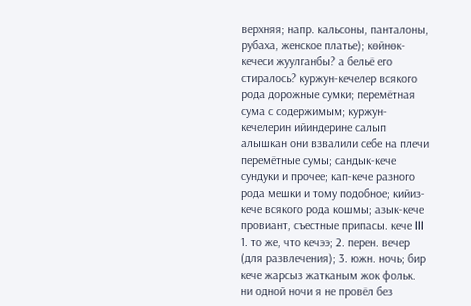верхняя; напр. кальсоны, панталоны, рубаха, женское платье); көйнөк-кечеси жуулганбы? а бельё его стиралось? куржун-кечелер всякого рода дорожные сумки; перемётная сума с содержимым; куржун-кечелерин ийиндерине салып алышкан они взвалили себе на плечи перемётные сумы; сандык-кече сундуки и прочее; кап-кече разного рода мешки и тому подобное; кийиз-кече всякого рода кошмы; азык-кече провиант, съестные припасы. кече III 1. то же, что кечээ; 2. перен. вечер (для развлечения); 3. южн. ночь; бир кече жарсыз жатканым жок фольк. ни одной ночи я не провёл без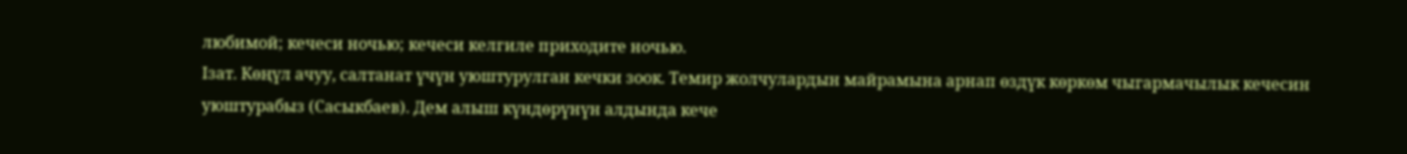любимой; кечеси ночью; кечеси келгиле приходите ночью.
Iзат. Көңүл ачуу, салтанат үчүн уюштурулган кечки зоок. Темир жолчулардын майрамына арнап өздүк көркөм чыгармачылык кечесин уюштурабыз (Сасыкбаев). Дем алыш күндөрүнүн алдында кече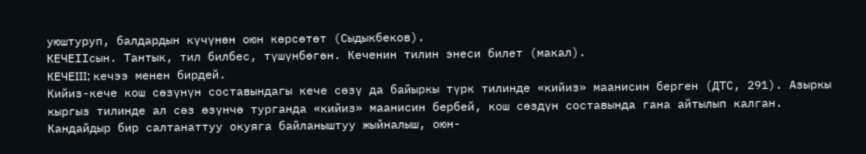уюштуруп, балдардын күчүнөн оюн көрсөтөт (Сыдыкбеков).
КЕЧЕIIсын. Тантык, тил билбес, түшүнбөгөн. Кеченин тилин энеси билет (макал).
КЕЧЕIII; кечээ менен бирдей.
Кийиз-кече кош сөзүнүн составындагы кече сөзү да байыркы түрк тилинде «кийиз» маанисин берген (ДТС, 291). Азыркы кыргыз тилинде ал сөз өзүнчө турганда «кийиз» маанисин бербей, кош сөздүн составында гана айтылып калган.
Кандайдыр бир салтанаттуу окуяга байланыштуу жыйналыш, оюн-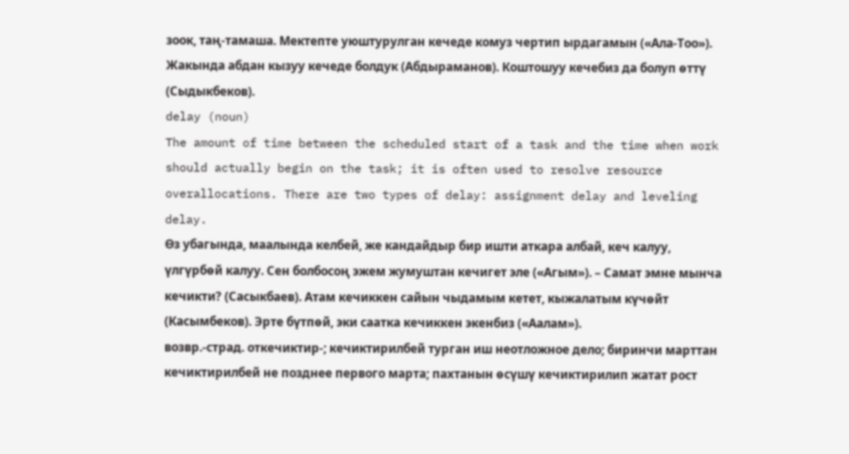зоок, таң-тамаша. Мектепте уюштурулган кечеде комуз чертип ырдагамын («Ала-Тоо»). Жакында абдан кызуу кечеде болдук (Абдыраманов). Коштошуу кечебиз да болуп өттү (Сыдыкбеков).
delay (noun)
The amount of time between the scheduled start of a task and the time when work should actually begin on the task; it is often used to resolve resource overallocations. There are two types of delay: assignment delay and leveling delay.
Өз убагында, маалында келбей, же кандайдыр бир ишти аткара албай, кеч калуу, үлгүрбөй калуу. Сен болбосоң эжем жумуштан кечигет эле («Агым»). – Самат эмне мынча кечикти? (Сасыкбаев). Атам кечиккен сайын чыдамым кетет, кыжалатым күчөйт (Касымбеков). Эрте бүтпөй, эки саатка кечиккен экенбиз («Аалам»).
возвр.-страд. откечиктир-; кечиктирилбей турган иш неотложное дело; биринчи марттан кечиктирилбей не позднее первого марта; пахтанын өсүшү кечиктирилип жатат рост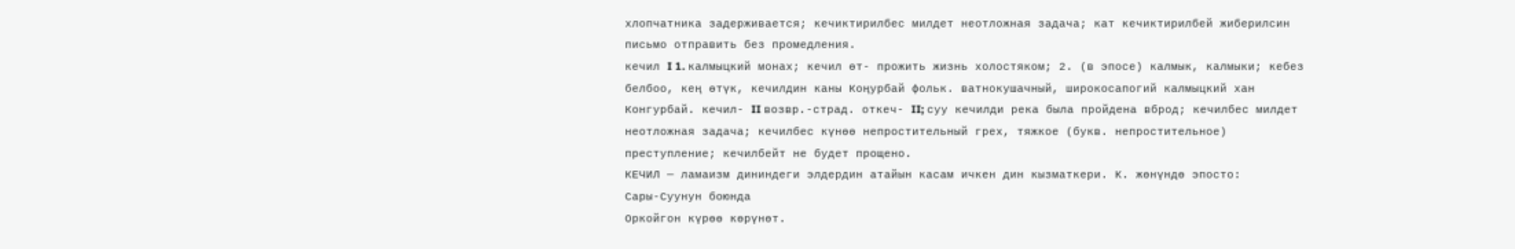хлопчатника задерживается; кечиктирилбес милдет неотложная задача; кат кечиктирилбей жиберилсин письмо отправить без промедления.
кечил I 1. калмыцкий монах; кечил өт- прожить жизнь холостяком; 2. (в эпосе) калмык, калмыки; кебез белбоо, кең өтүк, кечилдин каны Коңурбай фольк. ватнокушачный, широкосапогий калмыцкий хан Конгурбай. кечил- II возвр.-страд. откеч- II; суу кечилди река была пройдена вброд; кечилбес милдет неотложная задача; кечилбес күнөө непростительный грех, тяжкое (букв. непростительное) преступление; кечилбейт не будет прощено.
КЕЧИЛ — ламаизм дининдеги элдердин атайын касам ичкен дин кызматкери. К. жөнүндө эпосто:
Сары-Суунун боюнда
Оркойгон күрөө көрүнөт.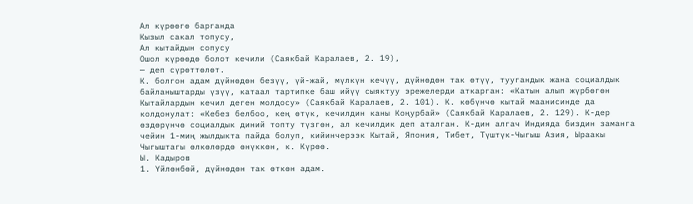Ал күрөөгө барганда
Кызыл сакал топусу,
Ал кытайдын сопусу
Ошол күрөөдө болот кечили (Саякбай Каралаев, 2. 19),
— деп сүрөттөлөт.
К. болгон адам дүйнөдөн безүү, үй-жай, мүлкүн кечүү, дүйнөдөн так өтүү, туугандык жана социалдык байланыштарды үзүү, катаал тартипке баш ийүү сыяктуу эрежелерди аткарган: «Катын алып жүрбөгөн Кытайлардын кечил деген молдосу» (Саякбай Каралаев, 2. 101). К. көбүнчө кытай маанисинде да колдонулат: «Кебез белбоо, кең өтүк, кечилдин каны Коңурбай» (Саякбай Каралаев, 2. 129). К-дер өздөрүнчө социалдык диний топту түзгөн, ал кечилдик деп аталган. К-дин алгач Индияда биздин заманга чейин 1-миң жылдыкта пайда болуп, кийинчерээк Кытай, Япония, Тибет, Түштүк-Чыгыш Азия, Ыраакы Чыгыштагы өлкөлөрдө өнүккөн, к. Күрөө.
Ы. Кадыров
1. Үйлөнбөй, дүйнөдөн так өткөн адам.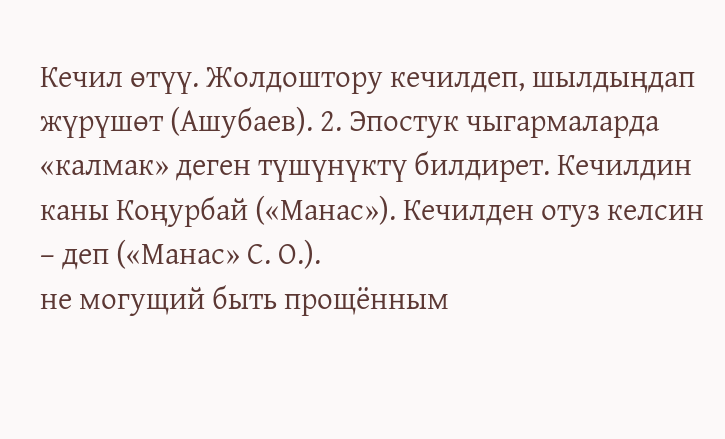Кечил өтүү. Жолдоштору кечилдеп, шылдыңдап жүрүшөт (Ашубаев). 2. Эпостук чыгармаларда «калмак» деген түшүнүктү билдирет. Кечилдин каны Коңурбай («Манас»). Кечилден отуз келсин – деп («Манас» С. О.).
не могущий быть прощённым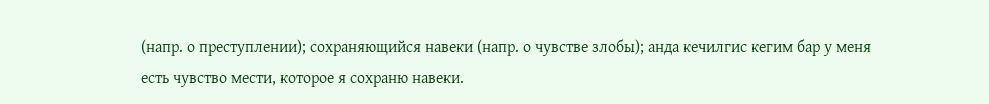(напр. о преступлении); сохраняющийся навеки (напр. о чувстве злобы); анда кечилгис кегим бар у меня есть чувство мести, которое я сохраню навеки.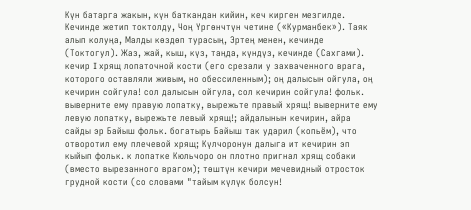Күн батарга жакын, күн баткандан кийин, кеч кирген мезгилде. Кечинде жетип токтолду, Чоң Үргөнчтүн четине («Курманбек»). Таяк алып колуңа, Малды көздөп турасың, Эртең менен, кечинде (Токтогул). Жаз, жай, кыш, күз, таңда, күндүз, кечинде (Сахгами).
кечир I хрящ лопаточной кости (его срезали у захваченного врага, которого оставляли живым, но обессиленным); оң далысын ойгула, оң кечирин сойгула! сол далысын ойгула, сол кечирин сойгула! фольк. выверните ему правую лопатку, вырежьте правый хрящ! выверните ему левую лопатку, вырежьте левый хрящ!; айдалынын кечирин, айра сайды эр Байыш фольк. богатырь Байыш так ударил (копьём), что отворотил ему плечевой хрящ; Күлчоронун далыга ит кечирин эп кыйып фольк. к лопатке Кюльчоро он плотно пригнал хрящ собаки (вместо вырезанного врагом); төштүн кечири мечевидный отросток грудной кости (со словами "тайым күлүк болсун!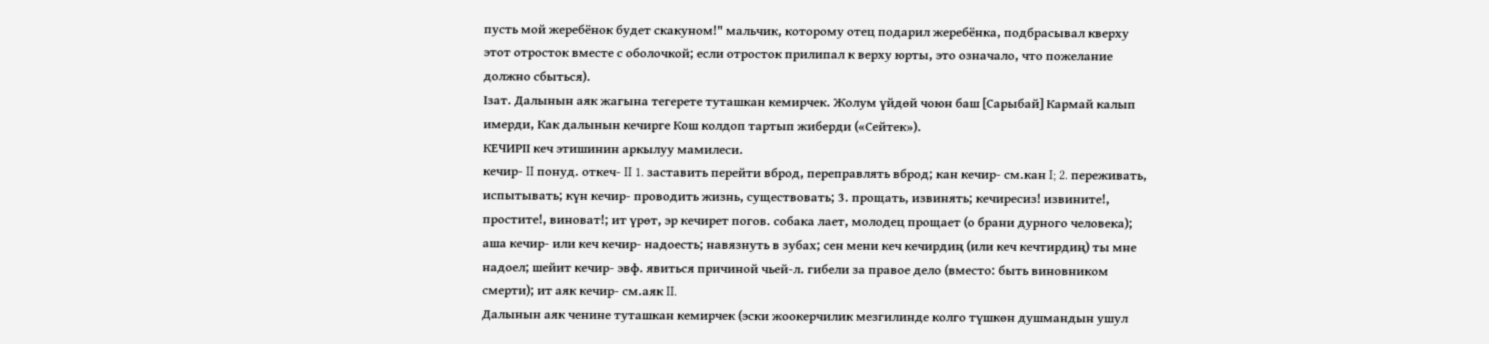пусть мой жеребёнок будет скакуном!" мальчик, которому отец подарил жеребёнка, подбрасывал кверху этот отросток вместе с оболочкой; если отросток прилипал к верху юрты, это означало, что пожелание должно сбыться).
Iзат. Далынын аяк жагына тегерете туташкан кемирчек. Жолум үйдөй чоюн баш [Сарыбай] Кармай калып имерди, Как далынын кечирге Кош колдоп тартып жиберди («Сейтек»).
КЕЧИРII кеч этишинин аркылуу мамилеси.
кечир- II понуд. откеч- II 1. заставить перейти вброд, переправлять вброд; кан кечир- см.кан I; 2. переживать, испытывать; күн кечир- проводить жизнь, существовать; 3. прощать, извинять; кечиресиз! извините!, простите!, виноват!; ит үрөт, эр кечирет погов. собака лает, молодец прощает (о брани дурного человека); аша кечир- или кеч кечир- надоесть; навязнуть в зубах; сен мени кеч кечирдиң (или кеч кечтирдиң) ты мне надоел; шейит кечир- эвф. явиться причиной чьей-л. гибели за правое дело (вместо: быть виновником смерти); ит аяк кечир- см.аяк II.
Далынын аяк ченине туташкан кемирчек (эски жоокерчилик мезгилинде колго түшкөн душмандын ушул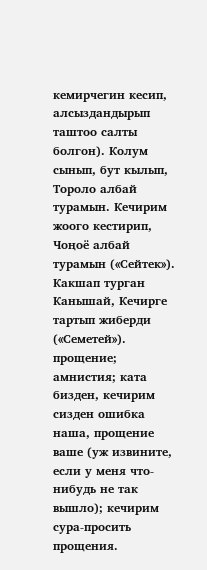кемирчегин кесип, алсыздандырып таштоо салты болгон). Колум сынып, бут кылып, Тороло албай турамын. Кечирим жоого кестирип, Чоңоё албай турамын («Сейтек»). Какшап турган Канышай, Кечирге тартып жиберди («Семетей»).
прощение; амнистия; ката бизден, кечирим сизден ошибка наша, прощение ваше (уж извините, если у меня что-нибудь не так вышло); кечирим сура-просить прощения.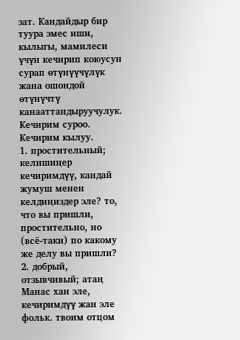зат. Кандайдыр бир туура эмес иши, кылыгы, мамилеси үчүн кечирип коюусун сурап өтүнүүчүлүк жана ошондой өтүнүчтү канааттандыруучулук. Кечирим суроо. Кечирим кылуу.
1. простительный; келишиңер кечиримдүү, кандай жумуш менен келдиңиздер эле? то, что вы пришли, простительно, но (всё-таки) по какому же делу вы пришли? 2. добрый, отзывчивый; атаң Манас хан эле, кечиримдүү жан эле фольк. твоим отцом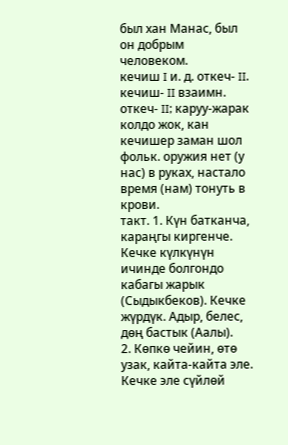был хан Манас, был он добрым человеком.
кечиш I и. д. откеч- II. кечиш- II взаимн. откеч- II; каруу-жарак колдо жок, кан кечишер заман шол фольк. оружия нет (у нас) в руках, настало время (нам) тонуть в крови.
такт. 1. Күн батканча, караңгы киргенче. Кечке күлкүнүн ичинде болгондо кабагы жарык (Сыдыкбеков). Кечке жүрдүк. Адыр, белес, дөң бастык (Аалы).
2. Көпкө чейин, өтө узак, кайта-кайта эле. Кечке эле сүйлөй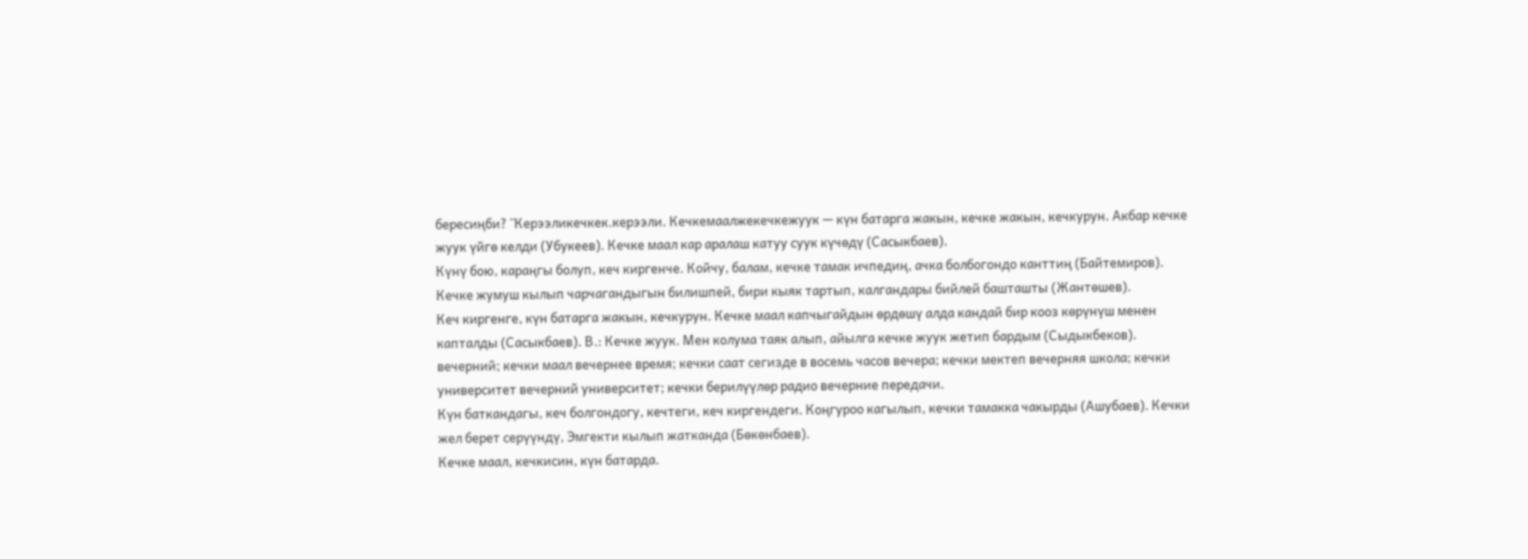бересиңби? ¨Керээликечкек.керээли. Кечкемаалжекечкежуук — күн батарга жакын, кечке жакын, кечкурун. Акбар кечке жуук үйгө келди (Убукеев). Кечке маал кар аралаш катуу суук күчөдү (Сасыкбаев).
Күнү бою, караңгы болуп, кеч киргенче. Койчу, балам, кечке тамак ичпедиң, ачка болбогондо канттиң (Байтемиров). Кечке жумуш кылып чарчагандыгын билишпей, бири кыяк тартып, калгандары бийлей башташты (Жантөшев).
Кеч киргенге, күн батарга жакын, кечкурун. Кечке маал капчыгайдын өрдөшү алда кандай бир кооз көрүнүш менен капталды (Сасыкбаев). В.: Кечке жуук. Мен колума таяк алып, айылга кечке жуук жетип бардым (Сыдыкбеков).
вечерний; кечки маал вечернее время; кечки саат сегизде в восемь часов вечера; кечки мектеп вечерняя школа; кечки университет вечерний университет; кечки берилүүлөр радио вечерние передачи.
Күн баткандагы, кеч болгондогу, кечтеги, кеч киргендеги. Коңгуроо кагылып, кечки тамакка чакырды (Ашубаев). Кечки жел берет серүүндү, Эмгекти кылып жатканда (Бөкөнбаев).
Кечке маал, кечкисин, күн батарда.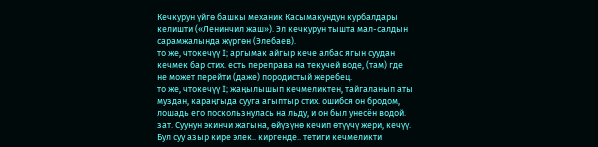Кечкурун үйгө башкы механик Касымакундун курбалдары келишти («Ленинчил жаш»). Эл кечкурун тышта мал-салдын сарамжалында жүргөн (Элебаев).
то же, чтокечүү I; аргымак айгыр кече албас ягын суудан кечмек бар стих. есть переправа на текучей воде, (там) где не может перейти (даже) породистый жеребец.
то же, чтокечүү I; жаңылышып кечмеликтен, тайгаланып аты муздан, караңгыда сууга агыптыр стих. ошибся он бродом, лошадь его поскользнулась на льду, и он был унесён водой.
зат. Суунун экинчи жагына, өйүзүнө кечип өтүүчү жери, кечүү. Бул суу азыр кире элек.. киргенде.. тетиги кечмеликти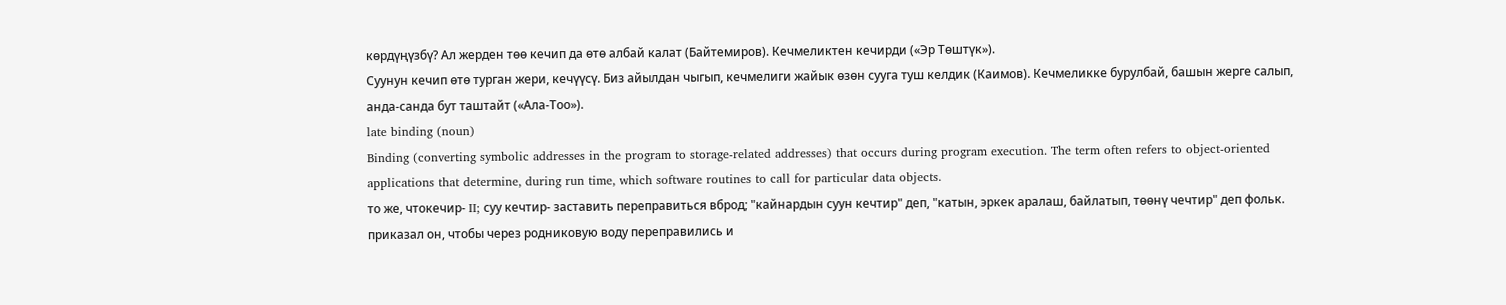көрдүңүзбү? Ал жерден төө кечип да өтө албай калат (Байтемиров). Кечмеликтен кечирди («Эр Төштүк»).
Суунун кечип өтө турган жери, кечүүсү. Биз айылдан чыгып, кечмелиги жайык өзөн сууга туш келдик (Каимов). Кечмеликке бурулбай, башын жерге салып, анда-санда бут таштайт («Ала-Тоо»).
late binding (noun)
Binding (converting symbolic addresses in the program to storage-related addresses) that occurs during program execution. The term often refers to object-oriented applications that determine, during run time, which software routines to call for particular data objects.
то же, чтокечир- II; суу кечтир- заставить переправиться вброд; "кайнардын суун кечтир" деп, "катын, эркек аралаш, байлатып, төөнү чечтир" деп фольк. приказал он, чтобы через родниковую воду переправились и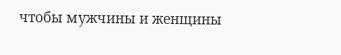чтобы мужчины и женщины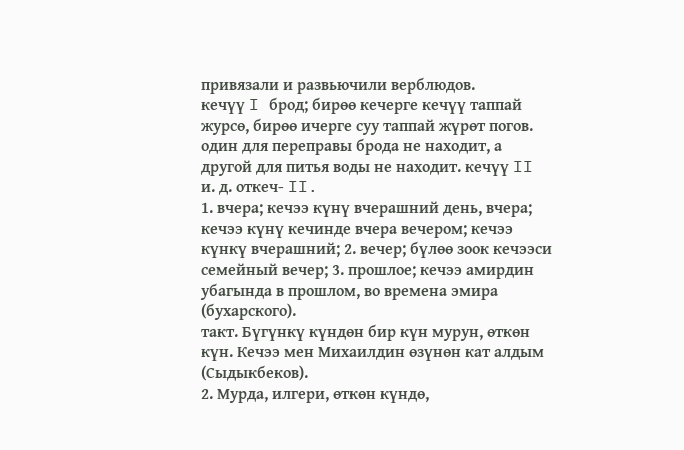привязали и развьючили верблюдов.
кечүү I брод; бирөө кечерге кечүү таппай журсө, бирөө ичерге суу таппай жүрөт погов. один для переправы брода не находит, а другой для питья воды не находит. кечүү II и. д. откеч- II.
1. вчера; кечээ күнү вчерашний день, вчера; кечээ күнү кечинде вчера вечером; кечээ күнкү вчерашний; 2. вечер; бүлөө зоок кечээси семейный вечер; 3. прошлое; кечээ амирдин убагында в прошлом, во времена эмира (бухарского).
такт. Бүгүнкү күндөн бир күн мурун, өткөн күн. Кечээ мен Михаилдин өзүнөн кат алдым (Сыдыкбеков).
2. Мурда, илгери, өткөн күндө,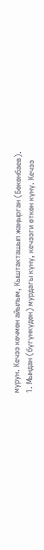мурун. Кечээ көчмөн айылым, Кыштакташып жаңырган (Бөкөнбаев).
1. Мындан (бүгүнкүдөн) мурдагы күнү, кечээги өткөн күнү. Кечээ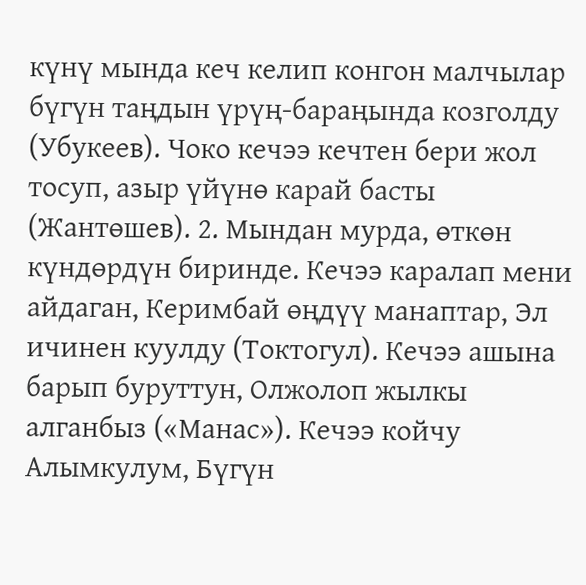күнү мында кеч келип конгон малчылар бүгүн таңдын үрүң-бараңында козголду (Убукеев). Чоко кечээ кечтен бери жол тосуп, азыр үйүнө карай басты (Жантөшев). 2. Мындан мурда, өткөн күндөрдүн биринде. Кечээ каралап мени айдаган, Керимбай өңдүү манаптар, Эл ичинен куулду (Токтогул). Кечээ ашына барып буруттун, Олжолоп жылкы алганбыз («Манас»). Кечээ койчу Алымкулум, Бүгүн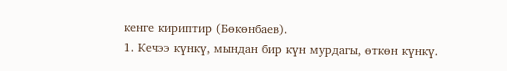кенге кириптир (Бөкөнбаев).
1. Кечээ күнкү, мындан бир күн мурдагы, өткөн күнкү.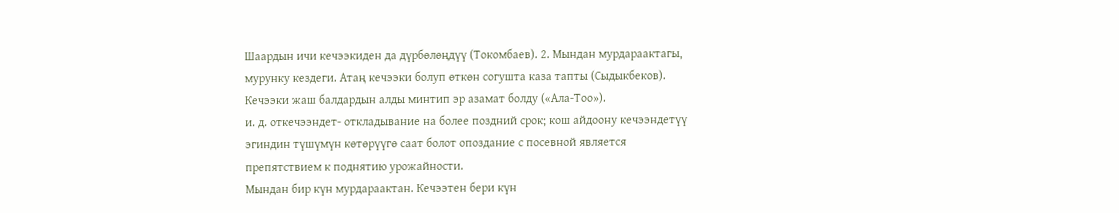Шаардын ичи кечээкиден да дүрбөлөңдүү (Токомбаев). 2. Мындан мурдараактагы, мурунку кездеги. Атаң кечээки болуп өткөн согушта каза тапты (Сыдыкбеков). Кечээки жаш балдардын алды минтип эр азамат болду («Ала-Тоо»).
и. д. откечээндет- откладывание на более поздний срок; кош айдоону кечээндетүү эгиндин түшүмүн көтөрүүгө саат болот опоздание с посевной является препятствием к поднятию урожайности.
Мындан бир күн мурдараактан. Кечээтен бери күн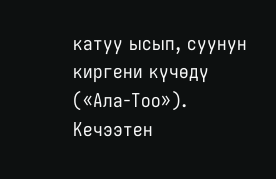катуу ысып, суунун киргени күчөдү («Ала-Тоо»). Кечээтен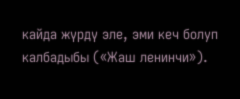кайда жүрдү эле, эми кеч болуп калбадыбы («Жаш ленинчи»).